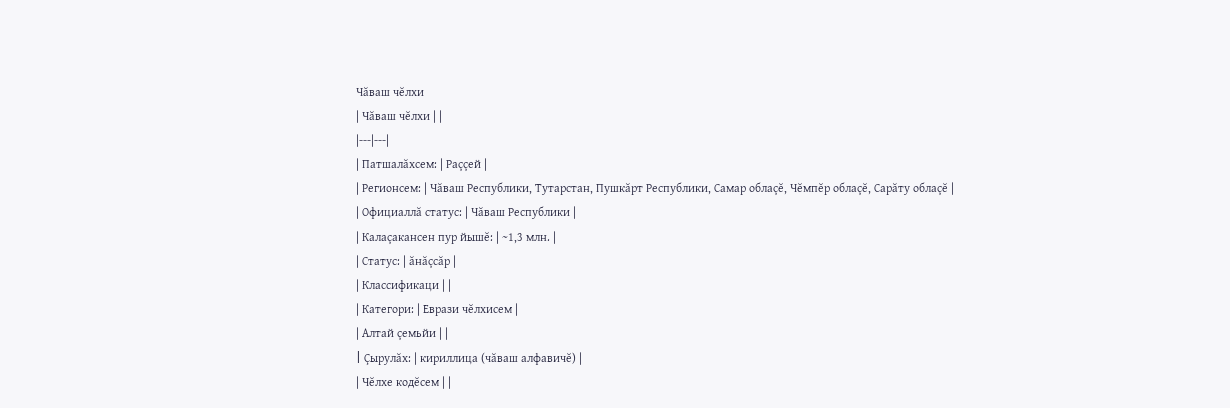Чăваш чĕлхи
| Чăваш чĕлхи | |
|---|---|
| Патшалăхсем: | Раççей |
| Регионсем: | Чăваш Республики, Тутарстан, Пушкăрт Республики, Самар облаçĕ, Чĕмпĕр облаçĕ, Сарăту облаçĕ |
| Официаллă статус: | Чăваш Республики |
| Калаçакансен пур йышĕ: | ~1,3 млн. |
| Статус: | ăнăçсăр |
| Классификаци | |
| Категори: | Еврази чĕлхисем |
| Алтай çемьйи | |
| Çырулăх: | кириллица (чăваш алфавичĕ) |
| Чĕлхе кодĕсем | |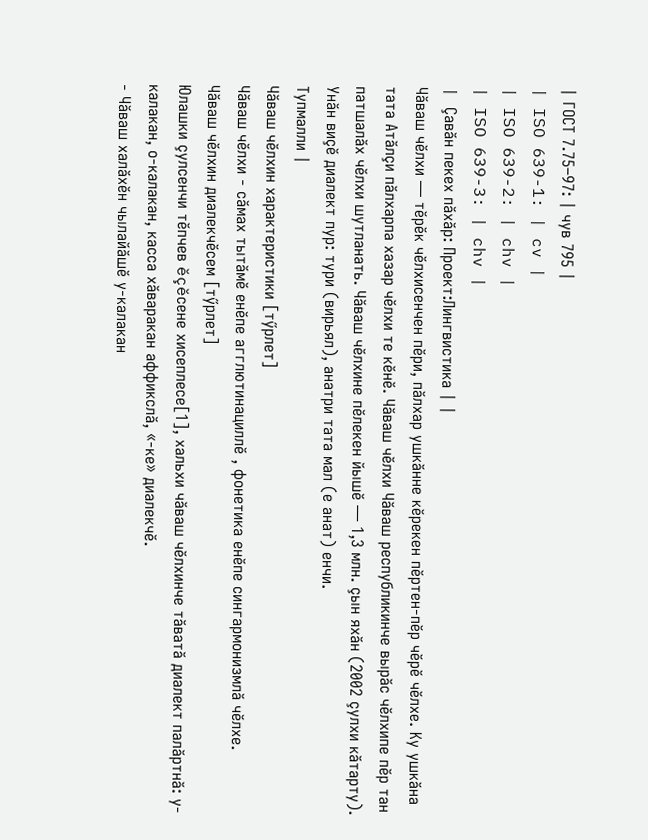| ГОСТ 7.75–97: | чув 795 |
| ISO 639-1: | cv |
| ISO 639-2: | chv |
| ISO 639-3: | chv |
| Çавăн пекех пăхăр: Проект:Лингвистика | |
Чăваш чĕлхи — тĕрĕк чĕлхисенчен пĕри, пăлхар ушкăнне кĕрекен пĕртен-пĕр чĕрĕ чĕлхе. Ку ушкăна тата Атăлçи пăлхарпа хазар чĕлхи те кĕнĕ. Чăваш чĕлхи Чăваш республикинче вырăс чĕлхипе пĕр тан патшалăх чĕлхи шутланать. Чăваш чĕлхине пĕлекен йышĕ — 1,3 млн. çын яхăн (2002 çулхи кăтарту). Унăн виçĕ диалект пур: тури (вирьял), анатри тата мал (е анат) енчи.
Тупмалли |
Чăваш чĕлхин характеристики [тӳрлет]
Чăваш чĕлхи - сăмах тытăмĕ енĕпе агглютинациллĕ , фонетика енĕпе сингармонизмлă чĕлхе.
Чăваш чĕлхин диалекчĕсем [тӳрлет]
Юлашки çулсенчи тĕпчев ĕçĕсене хисеплесе[1], хальхи чăваш чĕлхинче тăватă диалект палăртнă: у-калакан, о-калакан, касса хăваракан аффикслă, «-ке» диалекчĕ.
- Чăваш халăхĕн чылайăшĕ у-калакан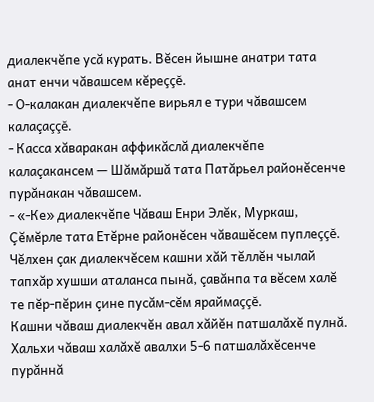диалекчĕпе усă курать. Вĕсен йышне анатри тата анат енчи чăвашсем кĕреççĕ.
- О-калакан диалекчĕпе вирьял е тури чăвашсем калаçаççĕ.
- Касса хăваракан аффикăслă диалекчĕпе калаçакансем — Шăмăршă тата Патăрьел районĕсенче пурăнакан чăвашсем.
- «-Ке» диалекчĕпе Чăваш Енри Элĕк, Муркаш, Çĕмĕрле тата Етĕрне районĕсен чăвашĕсем пуплеççĕ.
Чĕлхен çак диалекчĕсем кашни хăй тĕллĕн чылай тапхăр хушши аталанса пынă, çавăнпа та вĕсем халĕ те пĕр-пĕрин çине пусăм-сĕм яраймаççĕ.
Кашни чăваш диалекчĕн авал хăйĕн патшалăхĕ пулнă. Хальхи чăваш халăхĕ авалхи 5-6 патшалăхĕсенче пурăннă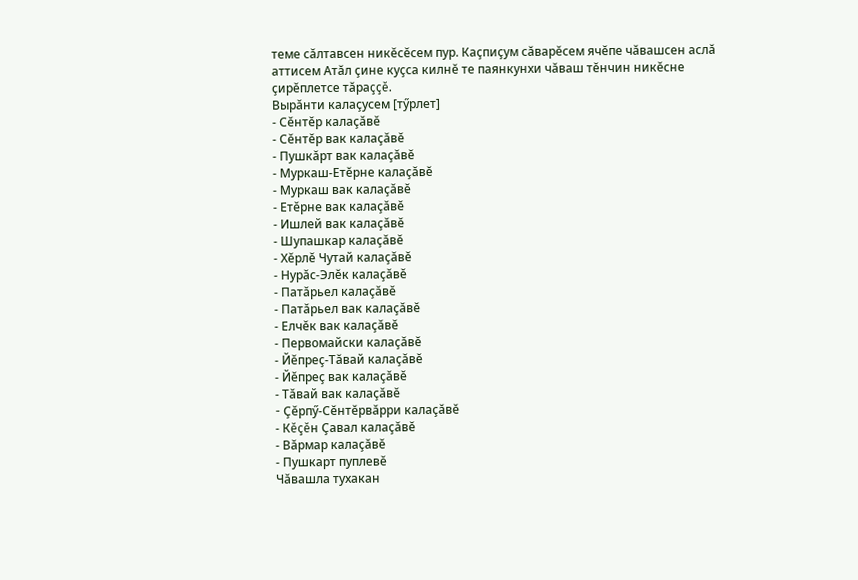теме сăлтавсен никĕсĕсем пур. Каçпиçум сăварĕсем ячĕпе чăвашсен аслă аттисем Атăл çине куçса килнĕ те паянкунхи чăваш тĕнчин никĕсне çирĕплетсе тăраççĕ.
Вырăнти калаçусем [тӳрлет]
- Сĕнтĕр калаçăвĕ
- Сĕнтĕр вак калаçăвĕ
- Пушкăрт вак калаçăвĕ
- Муркаш-Етĕрне калаçăвĕ
- Муркаш вак калаçăвĕ
- Етĕрне вак калаçăвĕ
- Ишлей вак калаçăвĕ
- Шупашкар калаçăвĕ
- Хĕрлĕ Чутай калаçăвĕ
- Нурăс-Элĕк калаçăвĕ
- Патăрьел калаçăвĕ
- Патăрьел вак калаçăвĕ
- Елчĕк вак калаçăвĕ
- Первомайски калаçăвĕ
- Йĕпреç-Тăвай калаçăвĕ
- Йĕпреç вак калаçăвĕ
- Тăвай вак калаçăвĕ
- Çĕрпӳ-Сĕнтĕрвăрри калаçăвĕ
- Кĕçĕн Çавал калаçăвĕ
- Вăрмар калаçăвĕ
- Пушкарт пуплевĕ
Чăвашла тухакан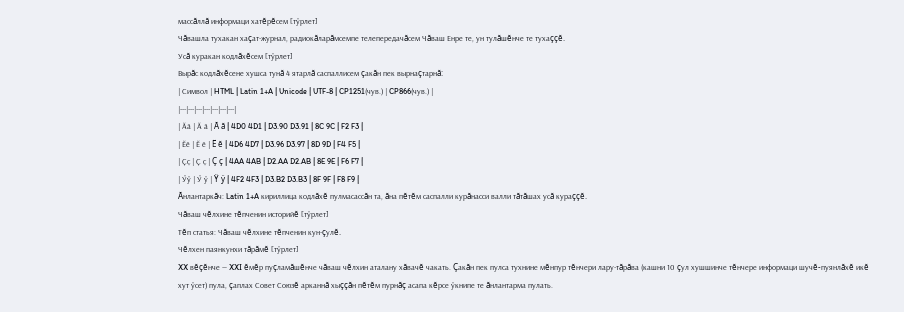массăллă информаци хатĕрĕсем [тӳрлет]
Чăвашла тухакан хаçат-журнал, радиокăларăмсемпе телепередачăсем Чăваш Енре те, ун тулăшĕнче те тухаççĕ.
Усă куракан кодлăхĕсем [тӳрлет]
Вырăс кодлăхĕсене хушса тунă 4 ятарлă саспаллисем çакăн пек вырнаçтарнă:
| Символ | HTML | Latin 1+A | Unicode | UTF-8 | CP1251(чув.) | CP866(чув.) |
|---|---|---|---|---|---|---|
| Ӑӑ | Ӑ ӑ | Ă ă | 4D0 4D1 | D3.90 D3.91 | 8C 9C | F2 F3 |
| Ӗӗ | Ӗ ӗ | Ĕ ĕ | 4D6 4D7 | D3.96 D3.97 | 8D 9D | F4 F5 |
| Ҫҫ | Ҫ ҫ | Ç ç | 4AA 4AB | D2.AA D2.AB | 8E 9E | F6 F7 |
| Ӳӳ | Ӳ ӳ | Ÿ ÿ | 4F2 4F3 | D3.B2 D3.B3 | 8F 9F | F8 F9 |
Ăнлантаркăч: Latin 1+A кириллица кодлăхĕ пулмасассăн та, ăна пĕтĕм саспалли курăнасси валли тăтăшах усă кураççĕ.
Чăваш чĕлхине тĕпченин историйĕ [тӳрлет]
Тĕп статья: Чăваш чĕлхине тĕпченин кун-çулĕ.
Чĕлхен паянкунхи тăрăмĕ [тӳрлет]
XX вĕçĕнче — XXI ĕмĕр пуçламăшĕнче чăваш чĕлхин аталану хăвачĕ чакать. Çакăн пек пулса тухнине мĕнпур тĕнчери лару-тăрăва (кашни 10 çул хушшинче тĕнчере информаци шучĕ-пуянлăхĕ икĕ хут ӳсет) пула, çаплах Совет Союзĕ арканнă хыççăн пĕтĕм пурнăç асапа кĕрсе ӳкнипе те ăнлантарма пулать.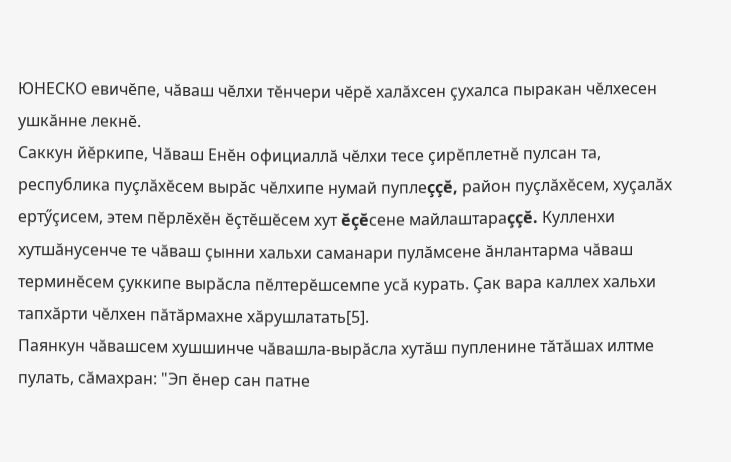ЮНЕСКО евичĕпе, чăваш чĕлхи тĕнчери чĕрĕ халăхсен çухалса пыракан чĕлхесен ушкăнне лекнĕ.
Саккун йĕркипе, Чăваш Енĕн официаллă чĕлхи тесе çирĕплетнĕ пулсан та, республика пуçлăхĕсем вырăс чĕлхипе нумай пуплеççĕ, район пуçлăхĕсем, хуçалăх ертӳçисем, этем пĕрлĕхĕн ĕçтĕшĕсем хут ĕçĕсене майлаштараççĕ. Кулленхи хутшăнусенче те чăваш çынни хальхи саманари пулăмсене ăнлантарма чăваш терминĕсем çуккипе вырăсла пĕлтерĕшсемпе усă курать. Çак вара каллех хальхи тапхăрти чĕлхен пăтăрмахне хăрушлатать[5].
Паянкун чăвашсем хушшинче чăвашла-вырăсла хутăш пупленине тăтăшах илтме пулать, сăмахран: "Эп ĕнер сан патне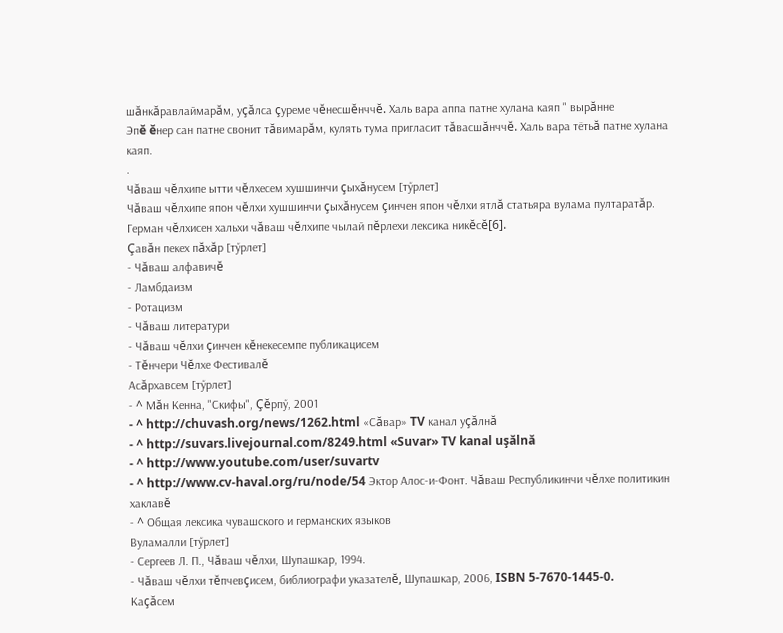шăнкăравлаймарăм, уçăлса çуреме чĕнесшĕнччĕ. Халь вара аппа патне хулана каяп " вырăнне
Эпĕ ĕнер сан патне свонит тăвимарăм, кулять тума пригласит тăвасшăнччĕ. Халь вара тётьă патне хулана каяп.
.
Чăваш чĕлхипе ытти чĕлхесем хушшинчи çыхăнусем [тӳрлет]
Чăваш чĕлхипе япон чĕлхи хушшинчи çыхăнусем çинчен япон чĕлхи ятлă статьяра вулама пултаратăр.
Герман чĕлхисен хальхи чăваш чĕлхипе чылай пĕрлехи лексика никĕсĕ[6].
Çавăн пекех пăхăр [тӳрлет]
- Чăваш алфавичĕ
- Ламбдаизм
- Ротацизм
- Чăваш литератури
- Чăваш чĕлхи çинчен кĕнекесемпе публикацисем
- Тĕнчери Чĕлхе Фестивалĕ
Асăрхавсем [тӳрлет]
- ^ Мăн Кенна, "Скифы", Çĕрпӳ, 2001
- ^ http://chuvash.org/news/1262.html «Сăвар» TV канал уçăлнă
- ^ http://suvars.livejournal.com/8249.html «Suvar» TV kanal uşălnă
- ^ http://www.youtube.com/user/suvartv
- ^ http://www.cv-haval.org/ru/node/54 Эктор Алос-и-Фонт. Чăваш Республикинчи чĕлхе политикин хаклавĕ
- ^ Общая лексика чувашского и германских языков
Вуламалли [тӳрлет]
- Сергеев Л. П., Чăваш чĕлхи, Шупашкар, 1994.
- Чăваш чĕлхи тĕпчевçисем, библиографи указателĕ, Шупашкар, 2006, ISBN 5-7670-1445-0.
Каçăсем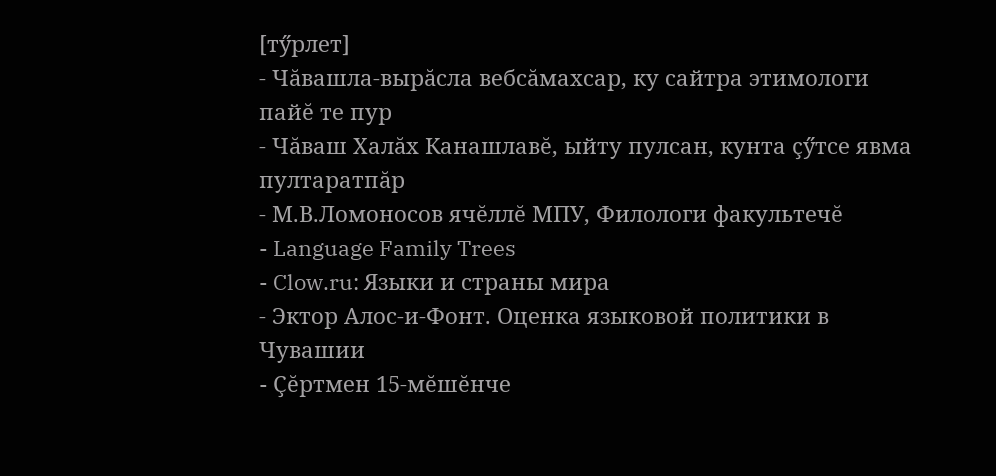[тӳрлет]
- Чăвашла-вырăсла вебсăмахсар, ку сайтра этимологи пайĕ те пур
- Чăваш Халăх Канашлавĕ, ыйту пулсан, кунта çӳтсе явма пултаратпăр
- М.В.Ломоносов ячĕллĕ МПУ, Филологи факультечĕ
- Language Family Trees
- Clow.ru: Языки и страны мира
- Эктор Алос-и-Фонт. Оценка языковой политики в Чувашии
- Çĕртмен 15-мĕшĕнче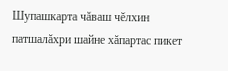Шупашкарта чăваш чĕлхин патшалăхри шайне хăпартас пикет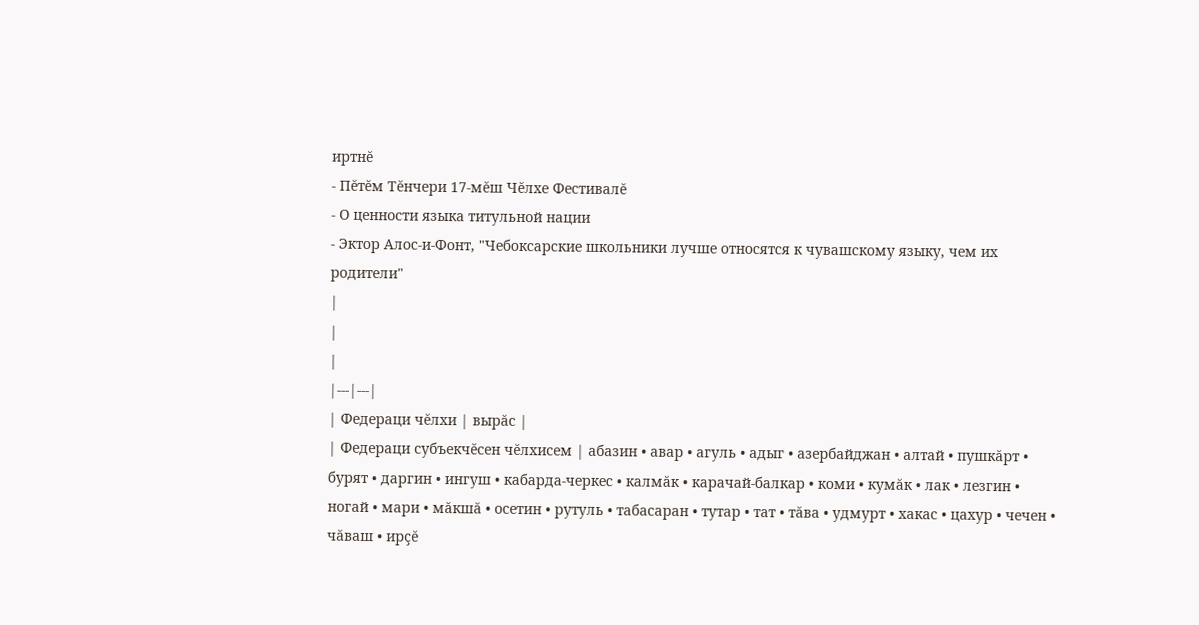иртнĕ
- Пĕтĕм Тĕнчери 17-мĕш Чĕлхе Фестивалĕ
- О ценности языка титульной нации
- Эктор Алос-и-Фонт, "Чебоксарские школьники лучше относятся к чувашскому языку, чем их родители"
|
|
|
|---|---|
| Федераци чĕлхи | вырăс |
| Федераци субъекчĕсен чĕлхисем | абазин • авар • агуль • адыг • азербайджан • алтай • пушкăрт • бурят • даргин • ингуш • кабарда-черкес • калмăк • карачай-балкар • коми • кумăк • лак • лезгин • ногай • мари • мăкшă • осетин • рутуль • табасаран • тутар • тат • тăва • удмурт • хакас • цахур • чечен • чăваш • ирçĕ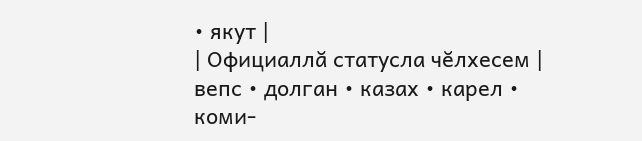• якут |
| Официаллă статусла чĕлхесем | вепс • долган • казах • карел • коми-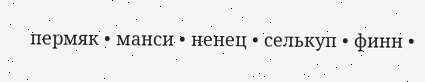пермяк • манси • ненец • селькуп • финн •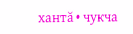хантă • чукча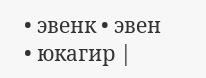• эвенк • эвен • юкагир |